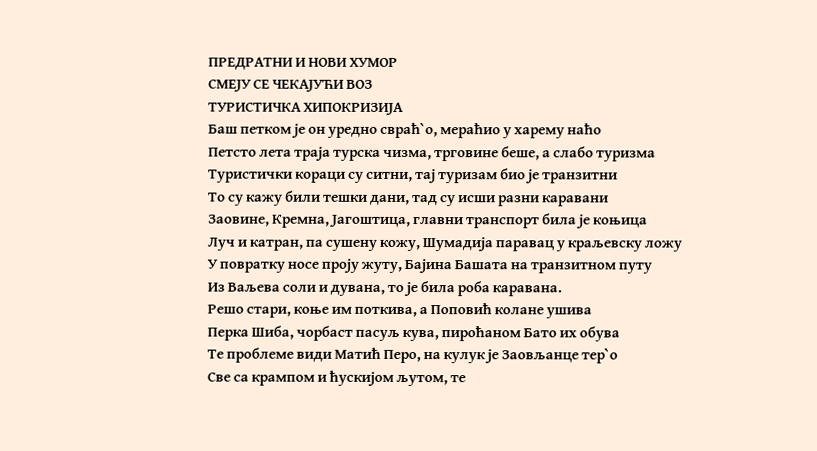ПРЕДРАТНИ И НОВИ ХУМОР
СМЕЈУ СЕ ЧЕКАЈУЋИ ВОЗ
ТУРИСТИЧКА ХИПОКРИЗИЈА
Баш петком је он уредно свраћ`о, мераћио у харему наћо
Петсто лета траја турска чизма, трговине беше, а слабо туризма
Туристички кораци су ситни, тај туризам био је транзитни
То су кажу били тешки дани, тад су исши разни каравани
Заовине, Кремна, Јагоштица, главни транспорт била је коњица
Луч и катран, па сушену кожу, Шумадија паравац у краљевску ложу
У повратку носе проју жуту, Бајина Башата на транзитном путу
Из Ваљева соли и дувана, то је била роба каравана.
Решо стари, коње им поткива, а Поповић колане ушива
Перка Шиба, чорбаст пасуљ кува, пироћаном Бато их обува
Те проблеме види Матић Перо, на кулук је Заовљанце тер`о
Све са крампом и ћускијом љутом, те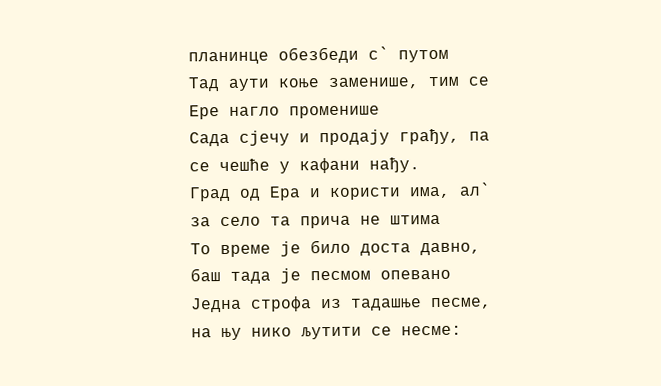планинце обезбеди с` путом
Тад аути коње заменише, тим се Ере нагло променише
Сада сјечу и продају грађу, па се чешће у кафани нађу.
Град од Ера и користи има, ал` за село та прича не штима
То време је било доста давно, баш тада је песмом опевано
Једна строфа из тадашње песме, на њу нико љутити се несме: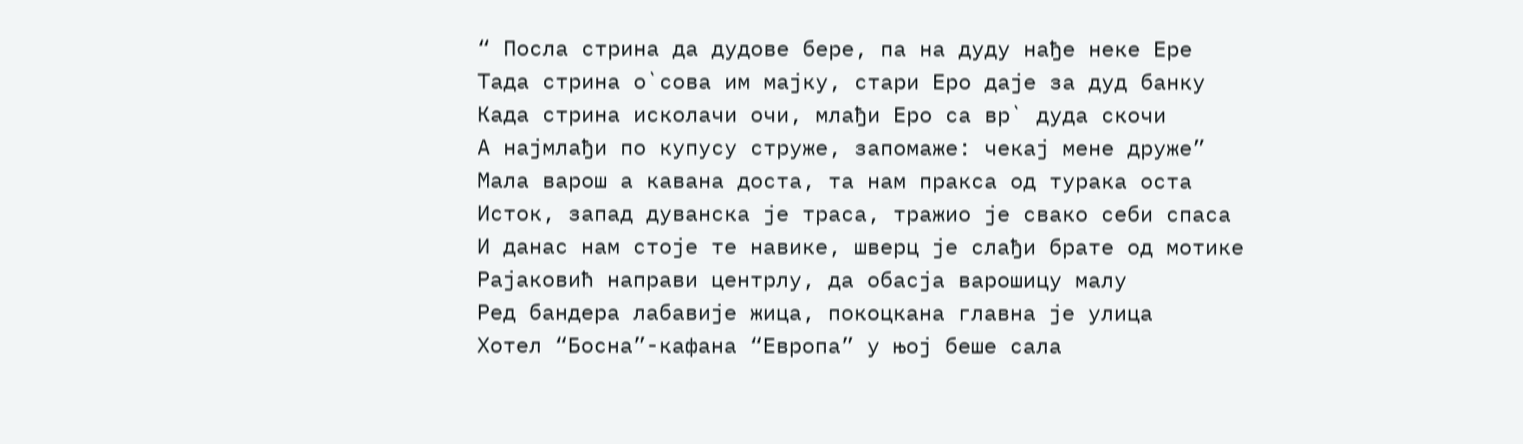“ Посла стрина да дудове бере, па на дуду нађе неке Ере
Тада стрина о`сова им мајку, стари Еро даје за дуд банку
Када стрина исколачи очи, млађи Еро са вр` дуда скочи
А најмлађи по купусу струже, запомаже: чекај мене друже”
Мала варош а кавана доста, та нам пракса од турака оста
Исток, запад дуванска је траса, тражио је свако себи спаса
И данас нам стоје те навике, шверц је слађи брате од мотике
Рајаковић направи центрлу, да обасја варошицу малу
Ред бандера лабавије жица, покоцкана главна је улица
Хотел “Босна”-кафана “Европа” у њој беше сала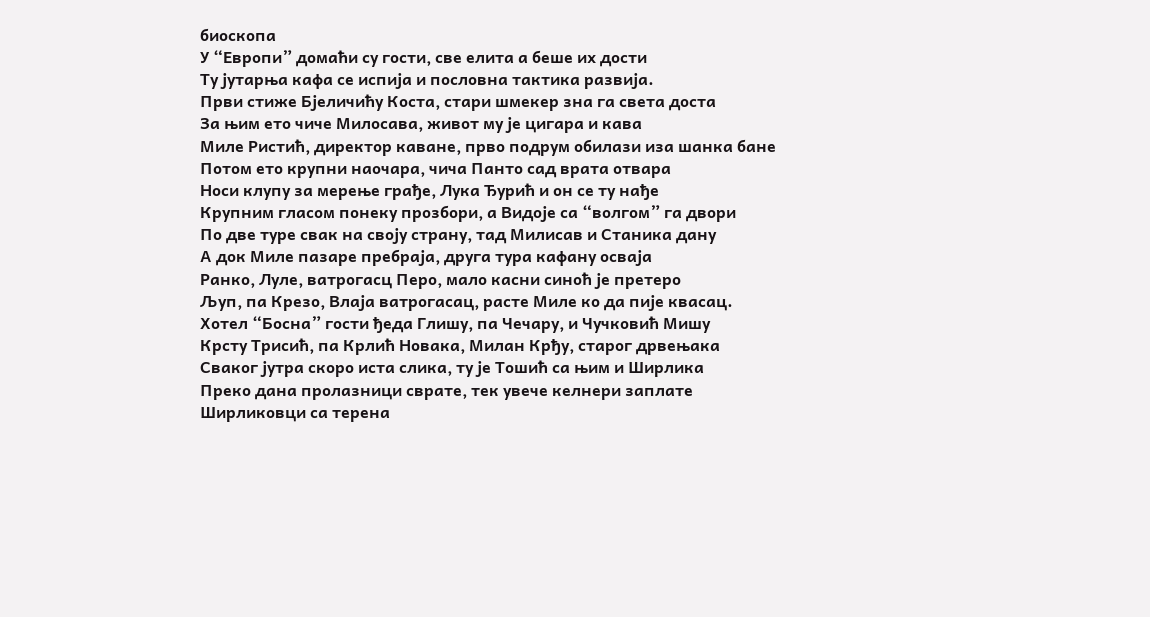биоскопа
У “Европи” домаћи су гости, све елита а беше их дости
Ту јутарња кафа се испија и пословна тактика развија.
Први стиже Бјеличићу Коста, стари шмекер зна га света доста
За њим ето чиче Милосава, живот му је цигара и кава
Миле Ристић, директор каване, прво подрум обилази иза шанка бане
Потом ето крупни наочара, чича Панто сад врата отвара
Носи клупу за мерење грађе, Лука Ђурић и он се ту нађе
Крупним гласом понеку прозбори, а Видоје са “волгом” га двори
По две туре свак на своју страну, тад Милисав и Станика дану
А док Миле пазаре пребраја, друга тура кафану осваја
Ранко, Луле, ватрогасц Перо, мало касни синоћ је претеро
Љуп, па Крезо, Влаја ватрогасац, расте Миле ко да пије квасац.
Хотел “Босна” гости ђеда Глишу, па Чечару, и Чучковић Мишу
Крсту Трисић, па Крлић Новака, Милан Крђу, старог дрвењака
Сваког јутра скоро иста слика, ту је Тошић са њим и Ширлика
Преко дана пролазници сврате, тек увече келнери заплате
Ширликовци са терена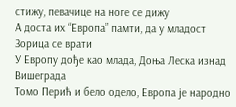стижу, певачице на ноге се дижу
А доста их “Европа” памти, да у младост Зорица се врати
У Европу дође као млада, Доња Леска изнад Вишеграда
Томо Перић и бело одело, Европа је народно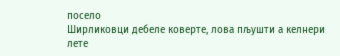посело
Ширликовци дебеле коверте, лова пљушти а келнери лете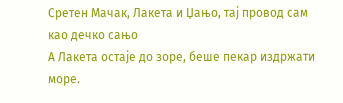Сретен Мачак, Лакета и Џањо, тај провод сам као дечко сањо
А Лакета остаје до зоре, беше пекар издржати море.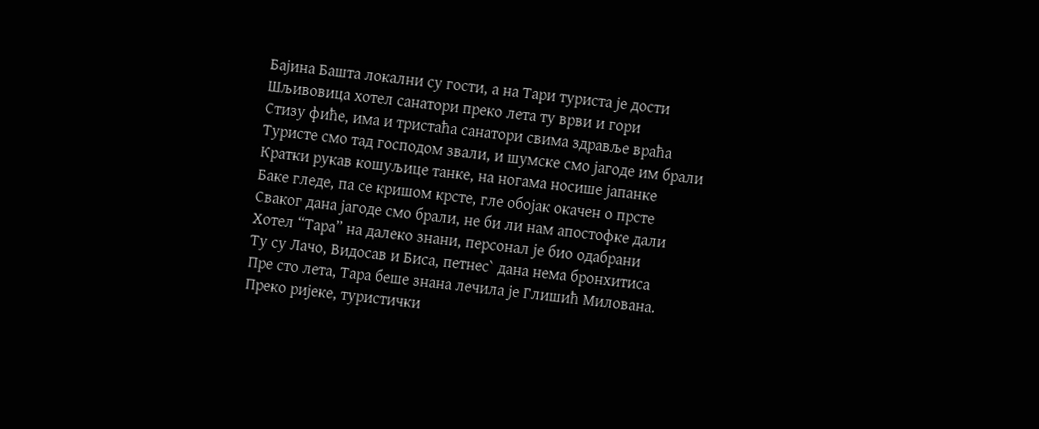Бајина Башта локални су гости, а на Тари туриста је дости
Шљивовица хотел санатори преко лета ту врви и гори
Стизу фиће, има и тристаћа санатори свима здравље враћа
Туристе смо тад господом звали, и шумске смо јагоде им брали
Кратки рукав кошуљице танке, на ногама носише јапанке
Баке гледе, па се кришом крсте, гле обојак окачен о прсте
Сваког дана јагоде смо брали, не би ли нам апостофке дали
Хотел “Тара” на далеко знани, персонал је био одабрани
Ту су Лачо, Видосав и Биса, петнес` дана нема бронхитиса
Пре сто лета, Тара беше знана лечила је Глишић Милована.
Преко ријеке, туристички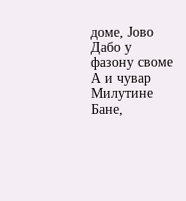доме, Јово Дабо у фазону своме
А и чувар Милутине Бане,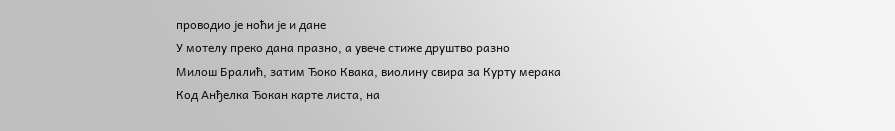проводио је ноћи је и дане
У мотелу преко дана празно, а увече стиже друштво разно
Милош Бралић, затим Ђоко Квака, виолину свира за Курту мерака
Код Анђелка Ђокан карте листа, на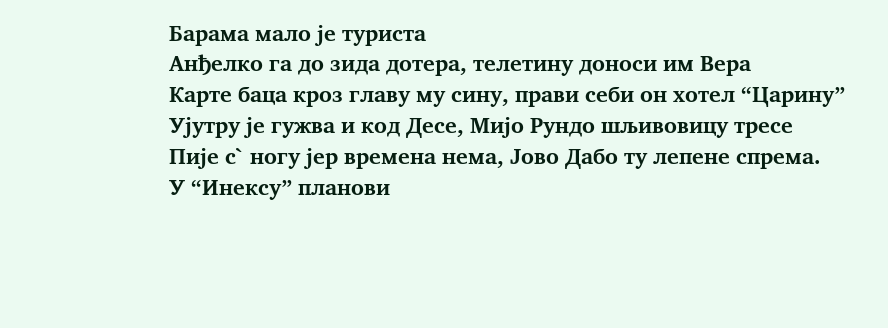Барама мало је туриста
Анђелко га до зида дотера, телетину доноси им Вера
Карте баца кроз главу му сину, прави себи он хотел “Царину”
Ујутру је гужва и код Десе, Мијо Рундо шљивовицу тресе
Пије с` ногу јер времена нема, Јово Дабо ту лепене спрема.
У “Инексу” планови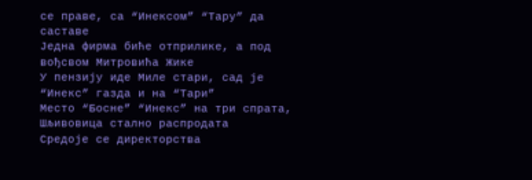се праве, са “Инексом” “Тару” да саставе
Једна фирма биће отприлике, а под вођсвом Митровића Жике
У пензију иде Миле стари, сад је “Инекс” газда и на “Тари”
Место “Босне” “Инекс” на три спрата, Шљивовица стално распродата
Средоје се директорства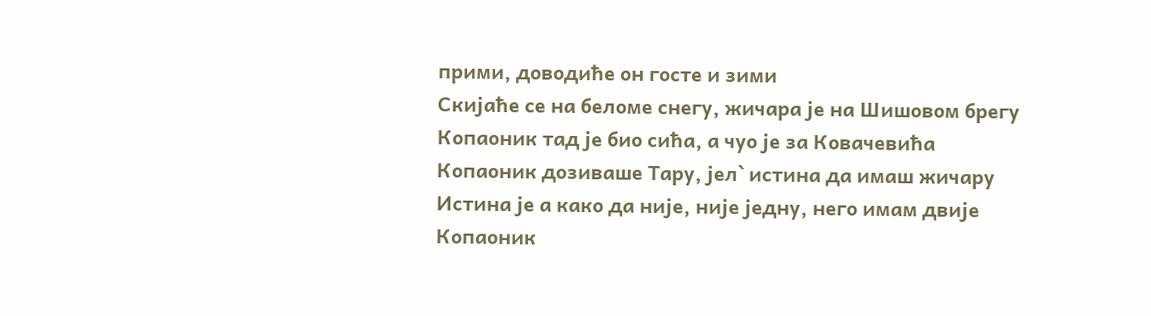прими, доводиће он госте и зими
Скијаће се на беломе снегу, жичара је на Шишовом брегу
Копаоник тад је био сића, а чуо је за Ковачевића
Копаоник дозиваше Тару, јел` истина да имаш жичару
Истина је а како да није, није једну, него имам двије
Копаоник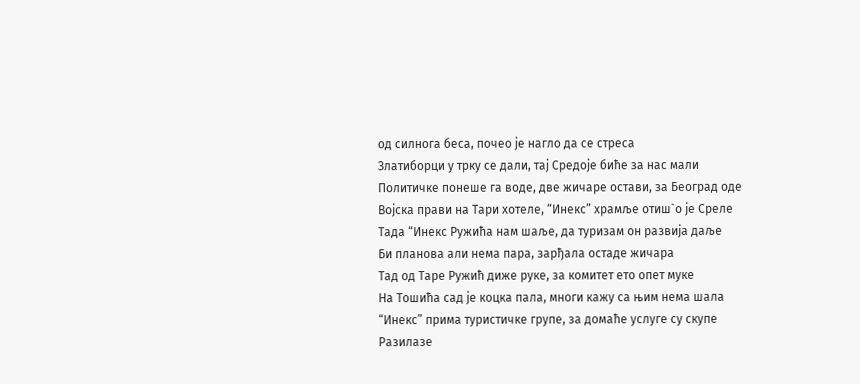од силнога беса, почео је нагло да се стреса
Златиборци у трку се дали, тај Средоје биће за нас мали
Политичке понеше га воде, две жичаре остави, за Београд оде
Војска прави на Тари хотеле, “Инекс” храмље отиш`о је Среле
Тада “Инекс Ружића нам шаље, да туризам он развија даље
Би планова али нема пара, зарђала остаде жичара
Тад од Таре Ружић диже руке, за комитет ето опет муке
На Тошића сад је коцка пала, многи кажу са њим нема шала
“Инекс” прима туристичке групе, за домаће услуге су скупе
Разилазе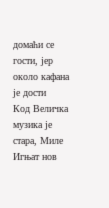домаћи се гости, јер около кафана је дости
Код Величка музика је стара, Миле Игњат нов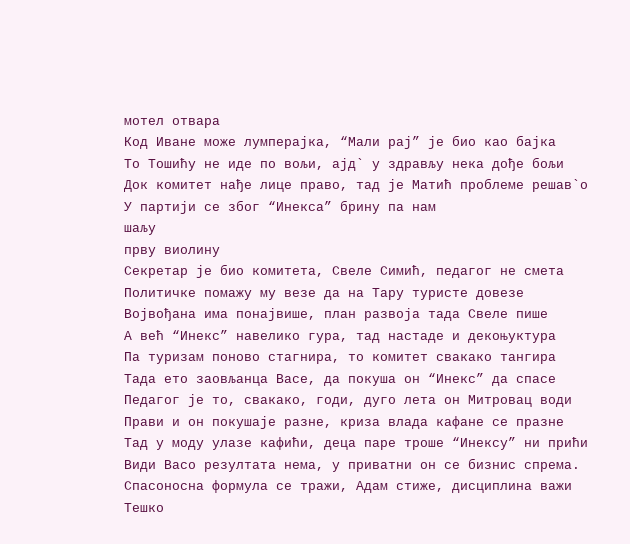мотел отвара
Код Иване може лумперајка, “Мали рај” је био као бајка
То Тошићу не иде по вољи, ајд` у здрављу нека дође бољи
Док комитет нађе лице право, тад је Матић проблеме решав`о
У партији се због “Инекса” брину па нам
шаљу
прву виолину
Секретар је био комитета, Свеле Симић, педагог не смета
Политичке помажу му везе да на Тару туристе довезе
Војвођана има понајвише, план развоја тада Свеле пише
А већ “Инекс” навелико гура, тад настаде и декоњуктура
Па туризам поново стагнира, то комитет свакако тангира
Тада ето заовљанца Васе, да покуша он “Инекс” да спасе
Педагог је то, свакако, годи, дуго лета он Митровац води
Прави и он покушаје разне, криза влада кафане се празне
Тад у моду улазе кафићи, деца паре троше “Инексу” ни прићи
Види Васо резултата нема, у приватни он се бизнис спрема.
Спасоносна формула се тражи, Адам стиже, дисциплина важи
Тешко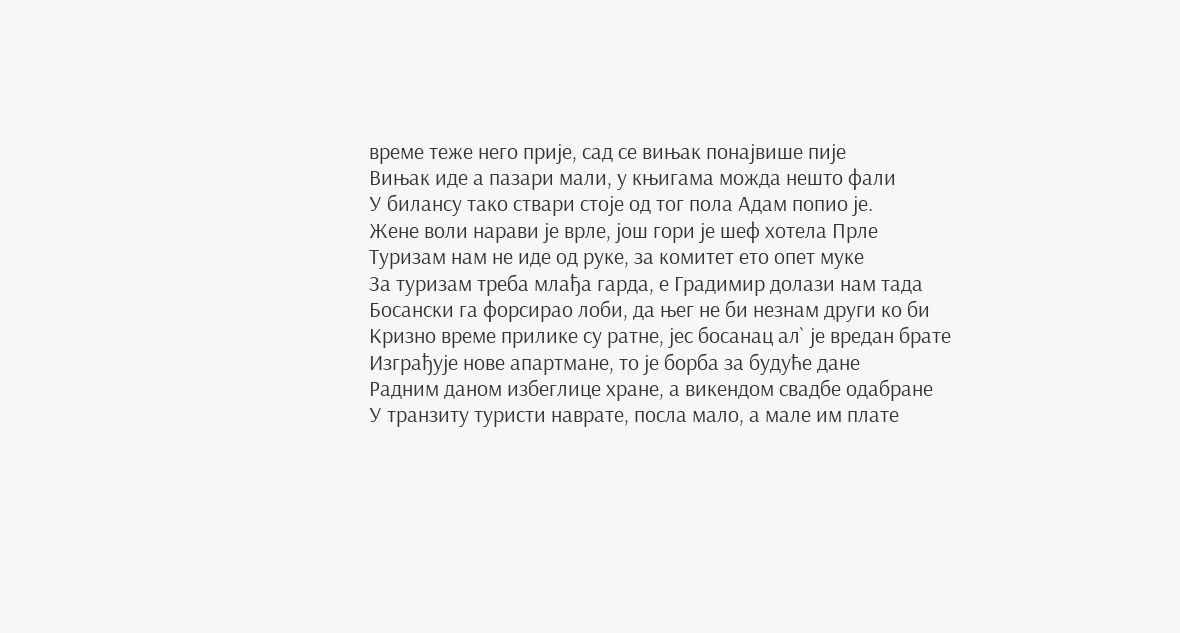време теже него прије, сад се вињак понајвише пије
Вињак иде а пазари мали, у књигама можда нешто фали
У билансу тако ствари стоје од тог пола Адам попио је.
Жене воли нарави је врле, још гори је шеф хотела Прле
Туризам нам не иде од руке, за комитет ето опет муке
За туризам треба млађа гарда, е Градимир долази нам тада
Босански га форсирао лоби, да њег не би незнам други ко би
Кризно време прилике су ратне, јес босанац ал` је вредан брате
Изграђује нове апартмане, то је борба за будуће дане
Радним даном избеглице хране, а викендом свадбе одабране
У транзиту туристи наврате, посла мало, а мале им плате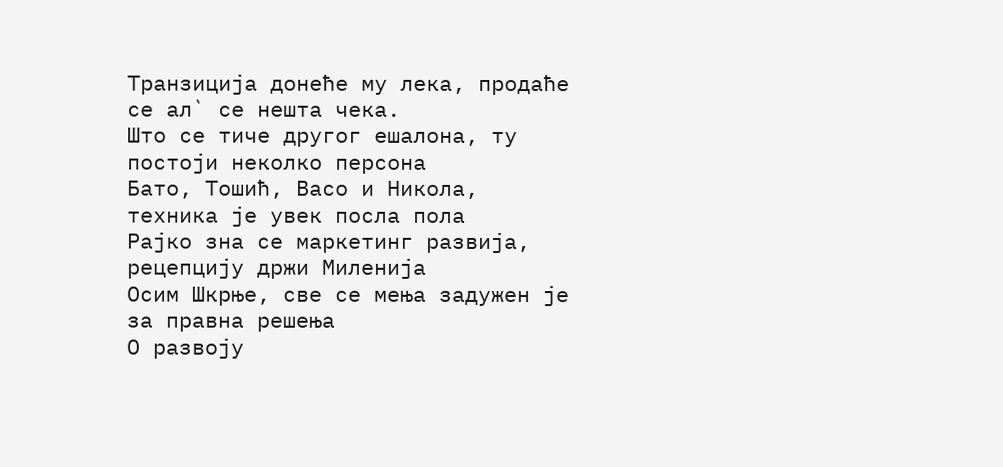Транзиција донеће му лека, продаће се ал` се нешта чека.
Што се тиче другог ешалона, ту постоји неколко персона
Бато, Тошић, Васо и Никола, техника је увек посла пола
Рајко зна се маркетинг развија, рецепцију држи Миленија
Осим Шкрње, све се мења задужен је за правна решења
О развоју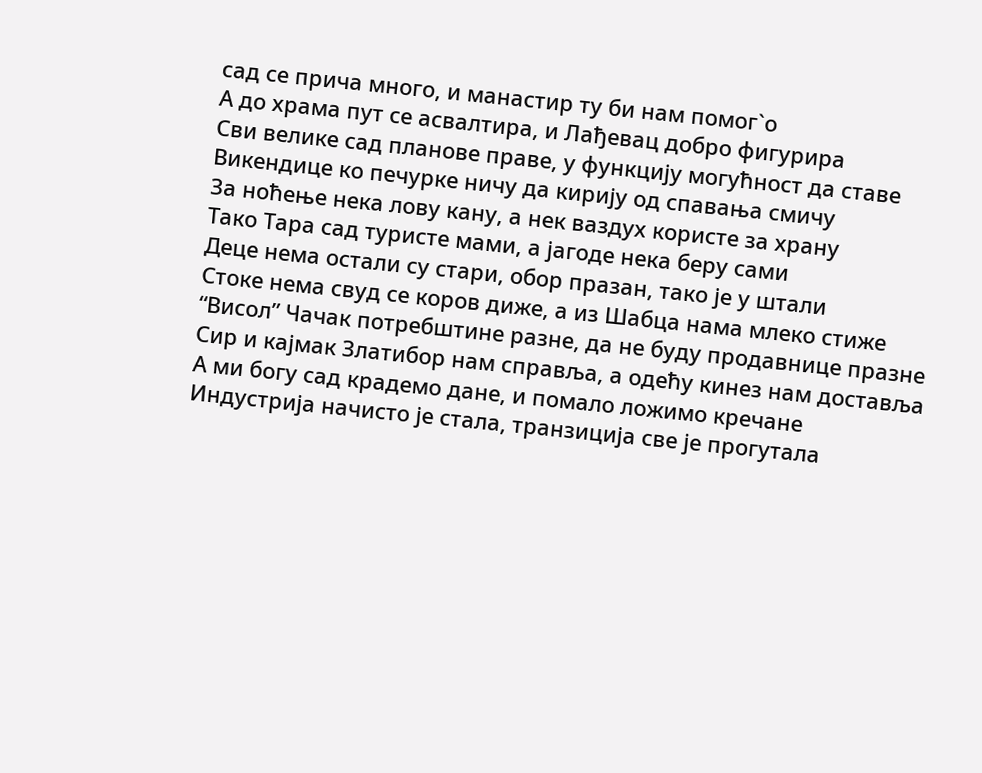сад се прича много, и манастир ту би нам помог`о
А до храма пут се асвалтира, и Лађевац добро фигурира
Сви велике сад планове праве, у функцију могућност да ставе
Викендице ко печурке ничу да кирију од спавања смичу
За ноћење нека лову кану, а нек ваздух користе за храну
Тако Тара сад туристе мами, а јагоде нека беру сами
Деце нема остали су стари, обор празан, тако је у штали
Стоке нема свуд се коров диже, а из Шабца нама млеко стиже
“Висол” Чачак потребштине разне, да не буду продавнице празне
Сир и кајмак Златибор нам справља, а одећу кинез нам доставља
А ми богу сад крадемо дане, и помало ложимо кречане
Индустрија начисто је стала, транзиција све је прогутала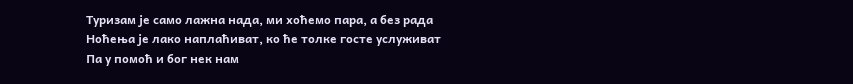Туризам је само лажна нада, ми хоћемо пара, а без рада
Ноћења је лако наплаћиват, ко ће толке госте услуживат
Па у помоћ и бог нек нам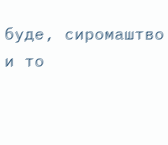буде, сиромаштво и то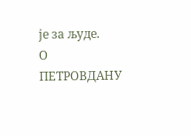је за људе.
О ПЕТРОВДАНУ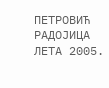ПЕТРОВИЋ РАДОЈИЦА
ЛЕТА 2005.